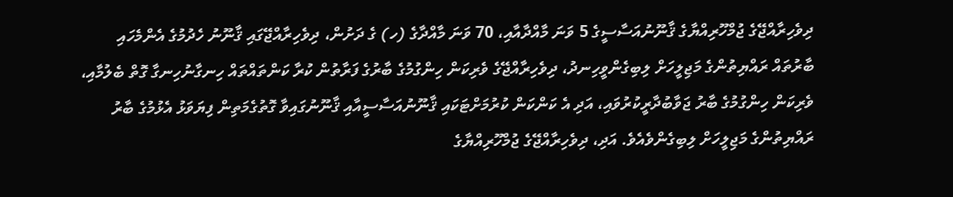ދިވެހިރާއްޖޭގެ ޖުމްހޫރިއްޔާގެ ޤާނޫނުއަސާސީގެ 5 ވަނަ މާއްދާއާއި، 70 ވަނަ މާއްދާގެ (ހ) ގެ ދަށުން، ދިވެހިރާއްޖޭގައި ޤާނޫނު ހެދުމުގެ އެންމެހައި ބާރުތައް ރައްޔިތުންގެ މަޖިލީހަށް ލިބިގެންވީހިނދު، ދިވެހިރާއްޖޭގެ ވެރިކަން ހިންގުމުގެ ބާރުގެ ފަރާތުން ކުރާ ކަންތައްތައް ހިނގާނުހިނގާ ގޮތް ބެލުމާއި، ވެރިކަން ހިންގުމުގެ ބާރު ޖަވާބުދާރީކުރުވައި، އަދި އެ ކަންކަން ކުރުމަށްޓަކައި ޤާނޫނުއަސާސީއާއި ޤާނޫނުގައިވާ ގޮތުގެމަތިން ފިޔަވަޅު އެޅުމުގެ ބާރު ރައްޔިތުންގެ މަޖިލީހަށް ލިބިގެންވެއެވެ. އަދި، ދިވެހިރާއްޖޭގެ ޖުމްހޫރިއްޔާގެ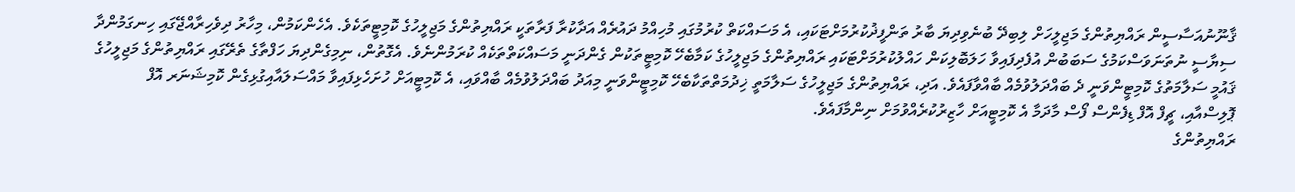ޤާނޫނުއަސާސީން ރައްޔިތުންގެ މަޖިލީހަށް ލިބިދޭ ބުނެވިދިޔަ ބާރު ތަންފީޛުކުރުމަށްޓަކައި، އެ މަސައްކަތް ކުރުމުގައި މުހިއްމު ދައުރެއް އަދާކުރާ ފަރާތަކީ ރައްޔިތުންގެ މަޖިލީހުގެ ކޮމިޓީތަކެވެ. އެހެންކަމުން، މިހާރު ދިވެހިރާއްޖޭގައި ހިނގަމުންދާ ސިޔާސީ ނުތަނަވަސްކަމުގެ ސަބަބުން އުފެދިފައިވާ ހަލަބޮލިކަން ހައްލުކުރުމަށްޓަކައި ރައްޔިތުންގެ މަޖިލީހުގެ ކަމާބެހޭ ކޮމިޓީތަކުން ގެންދަނީ މަސައްކަތްތަކެއް ކުރަމުންނެވެ. އެގޮތުން، ނިމިގެންދިޔަ ހަފްތާގެ ތެރޭގައި ރައްޔިތުންގެ މަޖިލީހުގެ ޤައުމީ ސަލާމަތުގެ ކޮމިޓީންވަނީ ދެ ބައްދަލުވުމެއް ބާއްވާފައެވެ. އަދި، ރައްޔިތުންގެ މަޖިލީހުގެ ސަލާމަތީ ޚިދުމަތްތަކާބެހޭ ކޮމިޓީންވަނީ މިއަދު ބައްދަލުވުމެއް ބާއްވައި، އެ ކޮމިޓީއަށް ހުށަހެޅިފައިވާ މައްސަލައާއިގުޅިގެން ކޮމިޝަނަރ އޮފް ޕޮލިސްއާއި، ޗީފް އޮފް ޑިފެންސް ފޯސް މާދަމާ އެ ކޮމިޓީއަށް ހާޒިރުކުރެއްވުމަށް ނިންމާފައެވެ.
ރައްޔިތުންގެ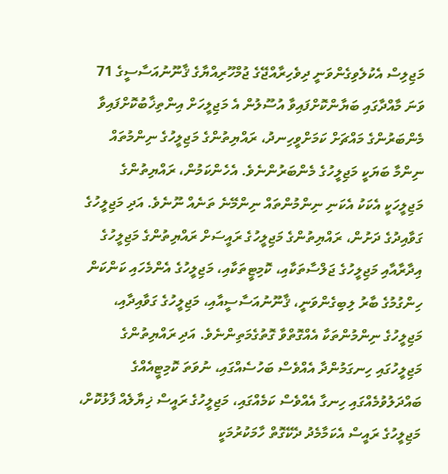މަޖިލިސް އެކުލެވިގެންވަނީ ދިވެހިރާއްޖޭގެ ޖުމްހޫރިއްޔާގެ ޤާނޫނުއަސާސީގެ 71 ވަނަ މާއްދާގައި ބަޔާންކޮށްފައިވާ އުސޫލުން އެ މަޖިލީހަށް އިންތިޚާބުކޮށްފައިވާ މެންބަރުންގެ މައްޗަށް ކަމަށްވީހިނދު، ރައްޔިތުންގެ މަޖިލީހުގެ ނިންމުތައް ނިންމާ ބަޔަކީ މަޖިލީހުގެ މެންބަރުންނެވެ. އެހެންކަމުން، ރައްޔިތުންގެ މަޖިލީހަކީ އެކަކު އެކަނި ނިންމުންތައް ނިންމޭނެ ތަނެއް ނޫނެވެ. އަދި މަޖިލީހުގެ ގަވާއިދުގެ ދަށުން، ރައްޔިތުންގެ މަޖިލީހުގެ ރައީސަށް ރައްޔިތުންގެ މަޖިލީހުގެ އިދާރާއާއި މަޖިލީހުގެ ޖަލްސާތަކާއި، ކޮމިޓީތަކާއި، މަޖިލީހުގެ އެންމެހައި ކަންކަން ހިންގުމުގެ ބާރު ލިބިގެންވަނީ، ޤާނޫނުއަސާސީއާއި، މަޖިލީހުގެ ގަވާއިދާއި، މަޖިލީހުގެ ނިންމުންތަކާ އެއްގޮތްވާ ގޮތުގެމަތިންނެވެ. އަދި ރައްޔިތުންގެ މަޖިލީހުގައި ހިނގަމުންދާ އެއްވެސް ބަހުސެއްގައި، ނުވަތަ ކޮމިޓީއެއްގެ ބައްދަލުވުމެއްގައި ހިނގާ އެއްވެސް ކަމެއްގައި، މަޖިލީހުގެ ރައީސް ޚިޔާލެއް ފާޅުކޮށް، މަޖިލީހުގެ ރައީސް އެކަމާމެދު ދެކޭގޮތް ހާމަކުރުމަކީ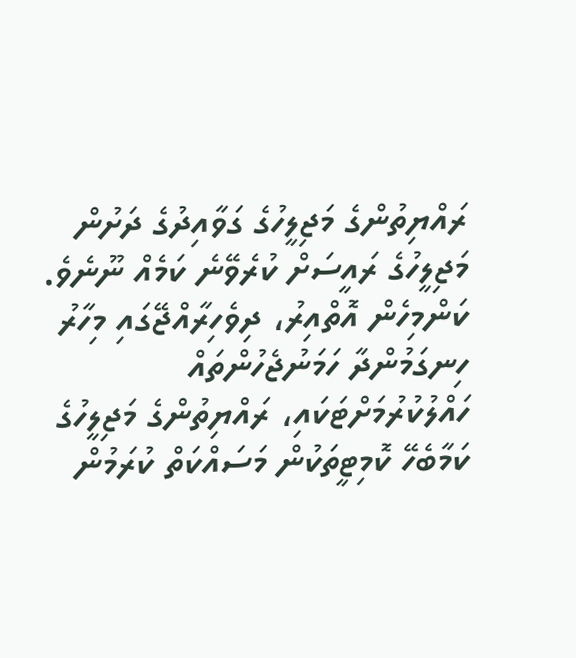ރައްޔިތުންގެ މަޖިލީހުގެ ގަވާއިދުގެ ދަށުން މަޖިލީހުގެ ރައީސަށް ކުރެވޭނެ ކަމެއް ނޫނެވެ. ކަންމިހެން އޮތްއިރު، ދިވެހިރާއްޖޭގައި މިހާރު ހިނގަމުންދާ ހަމަނުޖެހުންތައް ހައްލުކުރުމަށްޓަކައި، ރައްޔިތުންގެ މަޖިލީހުގެ ކަމާބެހޭ ކޮމިޓީތަކުން މަސައްކަތް ކުރަމުން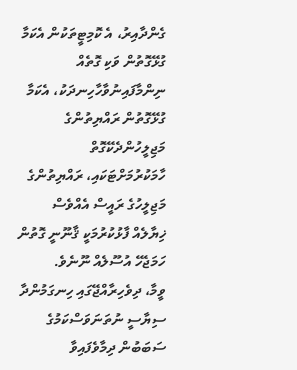ގެންދާއިރު، އެ ކޮމިޓީތަކުން އެކަމާ ގުޅޭގޮތުން ވަކި ގޮތެއް ނިންމާފައިނުވާހާހިނދަކު، އެކަމާ ގުޅޭގޮތުން ރައްޔިތުންގެ މަޖިލީހުންދެކޭގޮތް ހާމަކުރުމަށްޓަކައި، ރައްޔިތުންގެ މަޖިލީހުގެ ރައީސް އެއްވެސް ޚިޔާލެއް ފާޅުކުރުމަކީ ޤާނޫނީ ގޮތުން ހަމަޖެހޭ އުސޫލެއް ނޫނެވެ.
ވީމާ، ދިވެހިރާއްޖޭގައި ހިނގަމުންދާ ސިޔާސީ ނުތަނަވަސްކަމުގެ ސަބަބުން ދިމާވެފައިވާ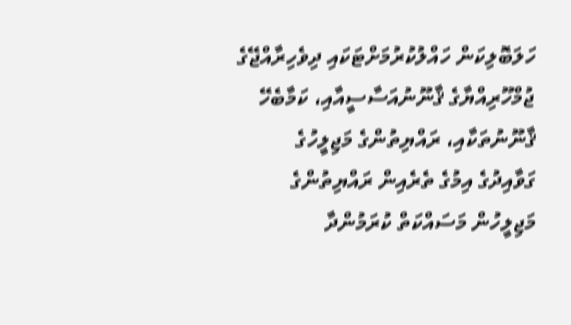ހަލަބޮލިކަން ހައްލުކުރުމަށްޓަކައި ދިވެހިރާއްޖޭގެ ޖުމްހޫރިއްޔާގެ ޤާނޫނުއަސާސީއާއި، ކަމާބެހޭ ޤާނޫނުތަކާއި، ރައްޔިތުންގެ މަޖިލީހުގެ ގަވާއިދުގެ އިމުގެ ތެރެއިން ރައްޔިތުންގެ މަޖިލީހުން މަސައްކަތް ކުރަމުންދާ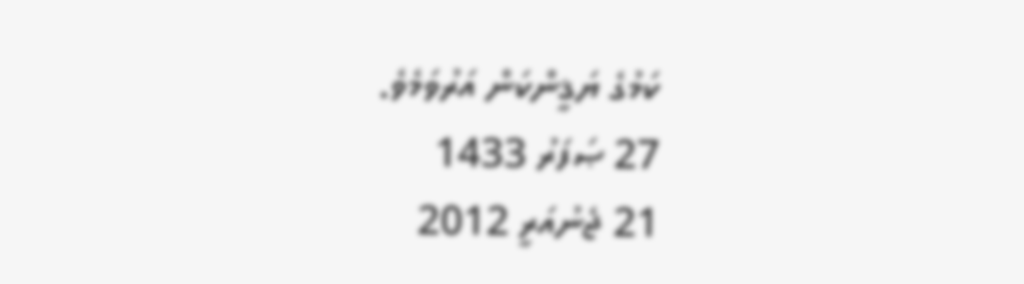ކަމުގެ ޔަޤީންކަން އަރުވަމެވެ.
27 ޞަފަރު 1433
21 ޖެނުއަރީ 2012